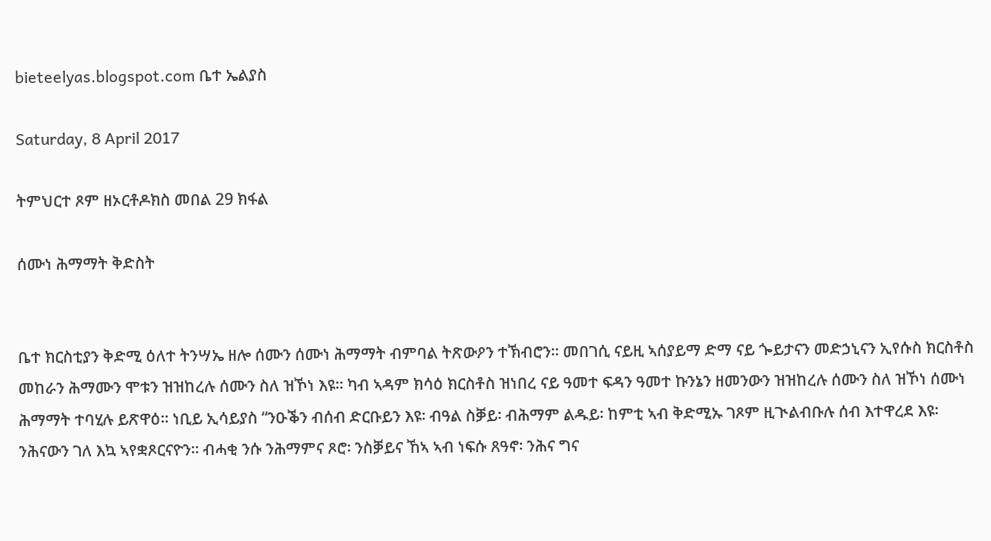bieteelyas.blogspot.com ቤተ ኤልያስ

Saturday, 8 April 2017

ትምህርተ ጾም ዘኦርቶዶክስ መበል 29 ክፋል

ሰሙነ ሕማማት ቅድስት


ቤተ ክርስቲያን ቅድሚ ዕለተ ትንሣኤ ዘሎ ሰሙን ሰሙነ ሕማማት ብምባል ትጽውዖን ተኽብሮን። መበገሲ ናይዚ ኣሰያይማ ድማ ናይ ጐይታናን መድኃኒናን ኢየሱስ ክርስቶስ መከራን ሕማሙን ሞቱን ዝዝከረሉ ሰሙን ስለ ዝኾነ እዩ። ካብ ኣዳም ክሳዕ ክርስቶስ ዝነበረ ናይ ዓመተ ፍዳን ዓመተ ኩንኔን ዘመንውን ዝዝከረሉ ሰሙን ስለ ዝኾነ ሰሙነ ሕማማት ተባሂሉ ይጽዋዕ። ነቢይ ኢሳይያስ “ንዑቕን ብሰብ ድርቡይን እዩ፡ ብዓል ስቓይ፡ ብሕማም ልዱይ፡ ከምቲ ኣብ ቅድሚኡ ገጾም ዚጒልብቡሉ ሰብ እተዋረደ እዩ፡ ንሕናውን ገለ እኳ ኣየቋጾርናዮን። ብሓቂ ንሱ ንሕማምና ጾሮ፡ ንስቓይና ኸኣ ኣብ ነፍሱ ጸዓኖ፡ ንሕና ግና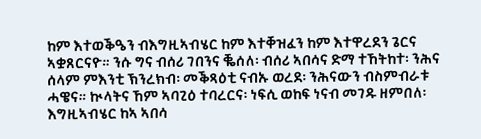ከም እተወቕዔን ብእግዚኣብሄር ከም እተቐዝፈን ከም እተዋረደን ጌርና ኣቋጸርናዮ። ንሱ ግና ብሰሪ ገበንና ቘሰለ፡ ብሰሪ ኣበሳና ድማ ተኸትከተ፡ ንሕና ሰላም ምእንቲ ኽንረክብ፡ መቕጻዕቲ ናብኡ ወረደ፡ ንሕናውን ብስምብራቱ ሓዌና። ኲላትና ኸም ኣባጊዕ ተባረርና፡ ነፍሲ ወከፍ ነናብ መገዱ ዘምበለ፡ እግዚኣብሄር ከኣ ኣበሳ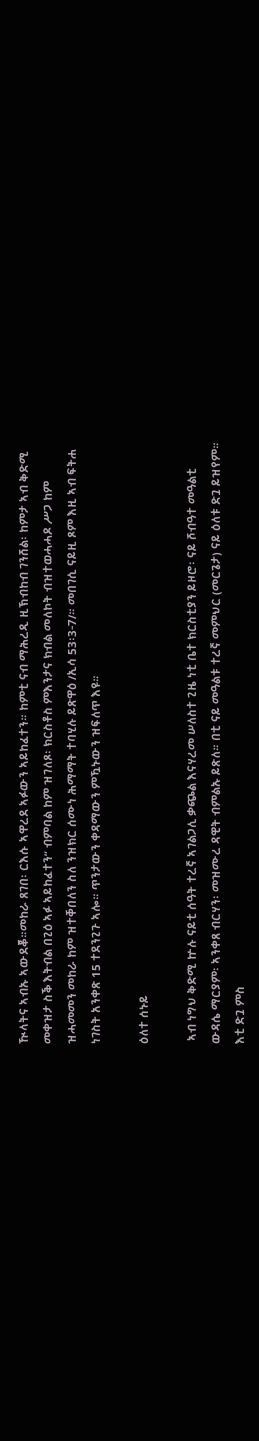ዂላትና ኣብኡ ኣውደቖ።መከራ ጸገበ፡ ርእሱ ኣዋረደ ኣፉውን ኣይከፈተን። ከምቲ ናብ ማሕረዲ ዚኽብከብ ገንሸል፡ ከምታ ኣብ ቅድሚ መቀዝታ ስቕ እትብል በጊዕ ኣፉ ኣይከፈተን” ብምባል ከም ዝገለጾ፡ ክርስቶስ ምእንታና ክብል መለኮት ብዝተወሓሓዶ ሥጋ ከም ዝሓመመን መከራ ከም ዝተቐበለን ስለ ንዝክር ሰሙነ ሕማማት ተባሂሉ ይጽዋዕ /ኢሳ 53፡3-7/። መበገሲ ናይዚ ጾም እዚ ኣብ ፍትሐ ነገስት አንቀጽ 15 ተደንጊጉ ኣሎ። ጥንታውን ቀዳማውን ምዃኑውን ዝፍለጥ እዩ።

ዕለተ ሰኑይ

 ኣብ ነግህ ቅድሚ ኵሉ ናይቲ ሰዓት ተረኛ ኣገልጋሊ ቃጭል እናሃረመ ሠለስተ ጊዜ ነቲ ቤተ ክርስቲያን ይዞሮ፡ ናይ ሾብዓተ መዓልቲ ውዳሴ ማርያም፡ ኣንቀጸ ብርሃን፡ መዝሙረ ዳዊት ብምልኡ ይጽለ። በቲ ናይ መዓልቱ ተረኛ መምህር (መርጌታ) ናይ ዕለቱ ድጓ ይዝየም። እቲ ድጓ ምስ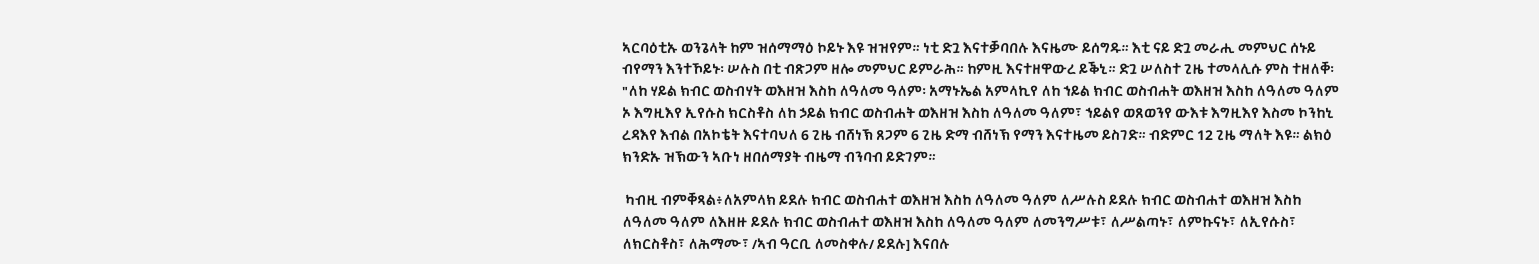ኣርባዕቲኡ ወንጌላት ከም ዝሰማማዕ ኮይኑ እዩ ዝዝየም። ነቲ ድጓ እናተቓባበሉ እናዜሙ ይሰግዱ። እቲ ናይ ድጓ መራሒ መምህር ሰኑይ ብየማን እንተኾይኑ፡ ሠሉስ በቲ ብጽጋም ዘሎ መምህር ይምራሕ። ከምዚ እናተዘዋውረ ይቕኒ። ድጓ ሠለስተ ጊዜ ተመላሊሱ ምስ ተዘለቐ፡ "ለከ ሃይል ክብር ወስብሃት ወእዘዝ እስከ ለዓለመ ዓለም፡ አማኑኤል አምላኪየ ለከ ኀይል ክብር ወስብሐት ወእዘዝ እስከ ለዓለመ ዓለም ኦ እግዚእየ ኢየሱስ ክርስቶስ ለከ ኃይል ክብር ወስብሐት ወእዘዝ እስከ ለዓለመ ዓለም፣ ኀይልየ ወጸወንየ ውእቱ እግዚእየ እስመ ኮንከኒ ረዳእየ እብል በአኮቴት እናተባህለ 6 ጊዜ ብሸነኽ ጸጋም 6 ጊዜ ድማ ብሸነኽ የማን እናተዜመ ይስገድ። ብድምር 12 ጊዜ ማለት እዩ። ልክዕ ክንድኡ ዝኽውን ኣቡነ ዘበሰማያት ብዜማ ብንባብ ይድገም።

 ካብዚ ብምቐጻል፥ለአምላክ ይደሉ ክብር ወስብሐተ ወእዘዝ እስከ ለዓለመ ዓለም ለሥሉስ ይደሉ ክብር ወስብሐተ ወእዘዝ እስከ ለዓለመ ዓለም ለእዘዙ ይደሉ ክብር ወስብሐተ ወእዘዝ እስከ ለዓለመ ዓለም ለመንግሥቱ፣ ለሥልጣኑ፣ ለምኩናኑ፣ ለኢየሱስ፣ ለክርስቶስ፣ ለሕማሙ፣ /ኣብ ዓርቢ ለመስቀሉ/ ይደሉ] እናበሉ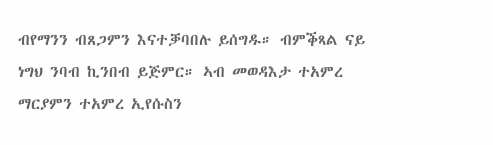ብየማንን ብጸጋምን እናተቓባበሉ ይሰግዱ። ብምቕጻል ናይ ነግህ ንባብ ኪንበብ ይጅምር። ኣብ መወዳእታ ተአምረ ማርያምን ተአምረ ኢየሱስን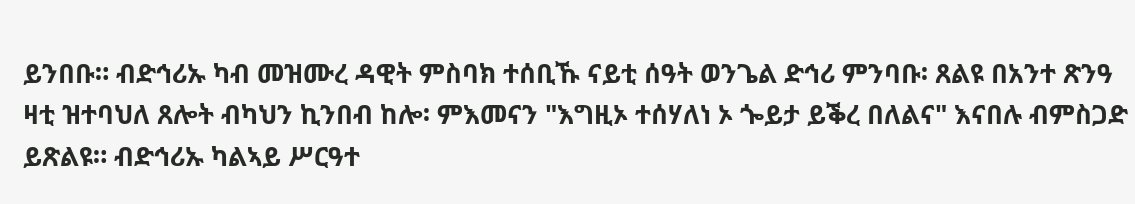ይንበቡ። ብድኅሪኡ ካብ መዝሙረ ዳዊት ምስባክ ተሰቢኹ ናይቲ ሰዓት ወንጌል ድኅሪ ምንባቡ፡ ጸልዩ በአንተ ጽንዓ ዛቲ ዝተባህለ ጸሎት ብካህን ኪንበብ ከሎ፡ ምእመናን "እግዚኦ ተሰሃለነ ኦ ጐይታ ይቕረ በለልና" እናበሉ ብምስጋድ ይጽልዩ። ብድኅሪኡ ካልኣይ ሥርዓተ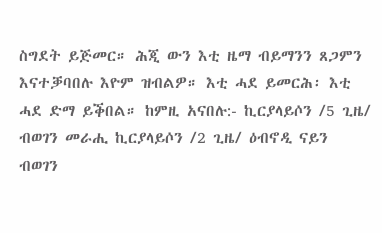ስግደት ይጅመር። ሕጂ ውን እቲ ዜማ ብይማንን ጸጋምን እናተቓባበሉ እዮም ዝብልዎ። እቲ ሓደ ይመርሕ፡ እቲ ሓደ ድማ ይቕበል። ከምዚ አናበሉ:- ኪርያላይሶን /5 ጊዜ/ ብወገን መራሒ ኪርያላይሶን /2 ጊዜ/ ዕብኖዲ ናይን ብወገን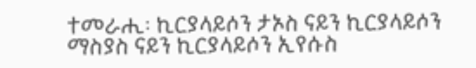ተመራሒ፡ ኪርያላይሶን ታኦስ ናይን ኪርያላይሶን ማስያስ ናይን ኪርያላይሶን ኢየሱስ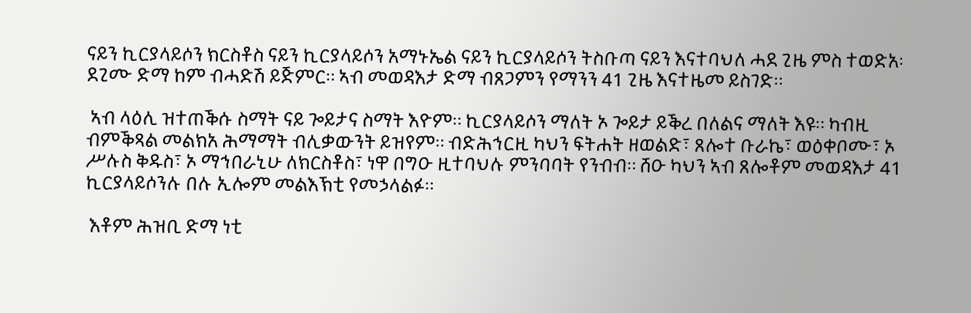ናይን ኪርያላይሶን ክርስቶስ ናይን ኪርያላይሶን አማኑኤል ናይን ኪርያላይሶን ትስቡጣ ናይን እናተባህለ ሓደ ጊዜ ምስ ተወድአ፡ ደጊሙ ድማ ከም ብሓድሽ ይጅምር። ኣብ መወዳእታ ድማ ብጸጋምን የማንን 41 ጊዜ እናተዜመ ይስገድ።

 ኣብ ላዕሊ ዝተጠቕሱ ስማት ናይ ጐይታና ስማት እዮም። ኪርያላይሶን ማለት ኦ ጐይታ ይቕረ በለልና ማለት እዩ። ካብዚ ብምቕጻል መልክአ ሕማማት ብሊቃውንት ይዝየም። ብድሕኅርዚ ካህን ፍትሐት ዘወልድ፣ ጸሎተ ቡራኬ፣ ወዕቀቦሙ፣ ኦ ሥሉስ ቅዱስ፣ ኦ ማኅበራኒሁ ለክርስቶስ፣ ነዋ በግዑ ዚተባህሉ ምንባባት የንብብ። ሸዑ ካህን ኣብ ጸሎቶም መወዳእታ 41 ኪርያላይሶንሉ በሉ ኢሎም መልእኽቲ የመኃላልፉ።

 እቶም ሕዝቢ ድማ ነቲ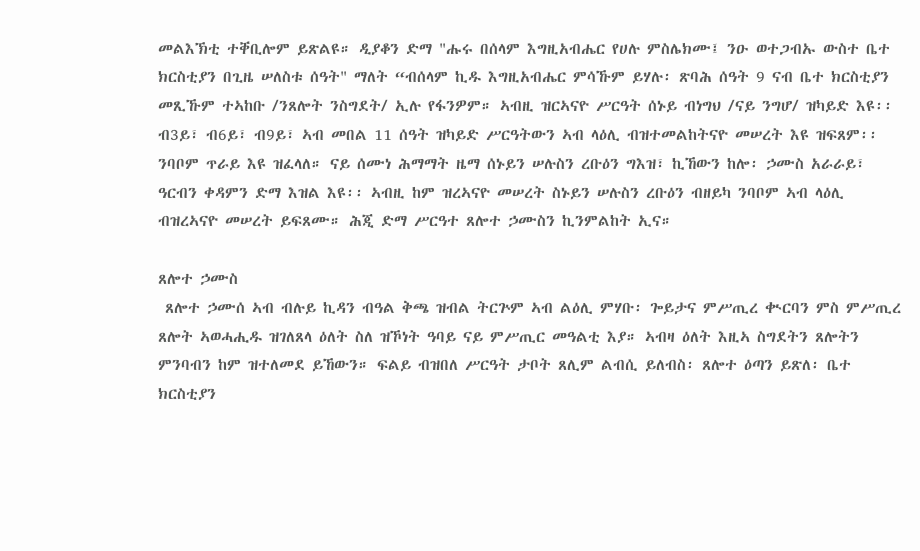መልእኽቲ ተቐቢሎም ይጽልዩ። ዲያቆን ድማ "ሑሩ በሰላም እግዚአብሔር የሀሉ ምስሌክሙ፤ ንዑ ወተጋብኡ ውስተ ቤተ ክርስቲያን በጊዜ ሠለስቱ ሰዓት" ማለት “ብሰላም ኪዱ እግዚአብሔር ምሳኹም ይሃሉ፡ ጽባሕ ሰዓት 9 ናብ ቤተ ክርስቲያን መጺኹም ተኣከቡ /ንጸሎት ንስግደት/ ኢሉ የፋንዎም። ኣብዚ ዝርኣናዮ ሥርዓት ሰኑይ ብነግህ /ናይ ንግሆ/ ዝካይድ እዩ፡፡ ብ3ይ፣ ብ6ይ፣ ብ9ይ፣ ኣብ መበል 11 ሰዓት ዝካይድ ሥርዓትውን ኣብ ላዕሊ ብዝተመልከትናዮ መሠረት እዩ ዝፍጸም፡፡ ንባቦም ጥራይ እዩ ዝፈላለ። ናይ ሰሙነ ሕማማት ዜማ ሰኑይን ሠሉስን ረቡዕን ግእዝ፣ ኪኸውን ከሎ፡ ኃሙስ አራራይ፣ ዓርብን ቀዳምን ድማ እዝል እዩ፡፡ ኣብዚ ከም ዝረኣናዮ መሠረት ስኑይን ሠሉስን ረቡዕን ብዘይካ ንባቦም ኣብ ላዕሊ ብዝረኣናዮ መሠረት ይፍጸሙ። ሕጂ ድማ ሥርዓተ ጸሎተ ኃሙስን ኪንምልከት ኢና።

ጸሎተ ኃሙስ
 ጸሎተ ኃሙሰ ኣብ ብሉይ ኪዳን ብዓል ቅጫ ዝብል ትርጕም ኣብ ልዕሊ ምሃቡ፡ ጐይታና ምሥጢረ ቊርባን ምስ ምሥጢረ ጸሎት ኣወሓሒዱ ዝገለጸላ ዕለት ስለ ዝኾነት ዓባይ ናይ ምሥጢር መዓልቲ እያ። ኣብዛ ዕለት እዚኣ ስግደትን ጸሎትን ምንባብን ከም ዝተለመደ ይኸውን። ፍልይ ብዝበለ ሥርዓት ታቦት ጸሊም ልብሲ ይለብስ፡ ጸሎተ ዕጣን ይጽለ፡ ቤተ ክርስቲያን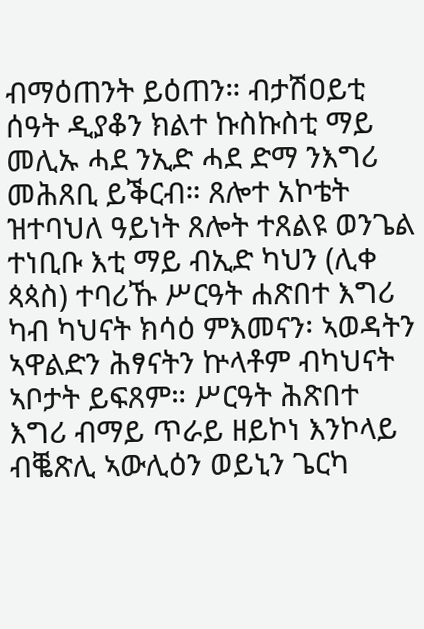ብማዕጠንት ይዕጠን። ብታሽዐይቲ ሰዓት ዲያቆን ክልተ ኩስኩስቲ ማይ መሊኡ ሓደ ንኢድ ሓደ ድማ ንእግሪ መሕጸቢ ይቕርብ። ጸሎተ አኮቴት ዝተባህለ ዓይነት ጸሎት ተጸልዩ ወንጌል ተነቢቡ እቲ ማይ ብኢድ ካህን (ሊቀ ጳጳስ) ተባሪኹ ሥርዓት ሐጽበተ እግሪ ካብ ካህናት ክሳዕ ምእመናን፡ ኣወዳትን ኣዋልድን ሕፃናትን ኵላቶም ብካህናት ኣቦታት ይፍጸም። ሥርዓት ሕጽበተ እግሪ ብማይ ጥራይ ዘይኮነ እንኮላይ ብቘጽሊ ኣውሊዕን ወይኒን ጌርካ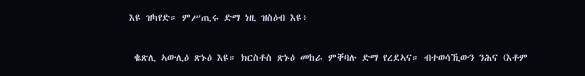እዩ ዝካየድ። ምሥጢሩ ድማ ነዚ ዝስዕብ እዩ፥

 ቈጽሊ ኣውሊዕ ጽኑዕ እዩ። ክርስቶስ ጽኑዕ መከራ ምቐባሉ ድማ የረደኣና። ብተወሳኺውን ንሕና (እቶም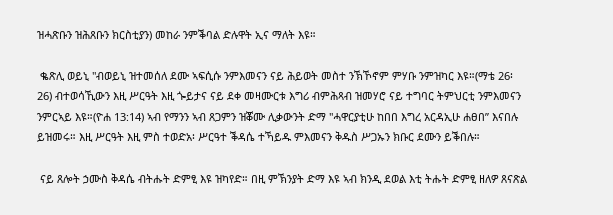ዝሓጽቡን ዝሕጸቡን ክርስቲያን) መከራ ንምቕባል ድሉዋት ኢና ማለት እዩ።

 ቈጽሊ ወይኒ "ብወይኒ ዝተመሰለ ደሙ ኣፍሲሱ ንምእመናን ናይ ሕይወት መስተ ንኽኾኖም ምሃቡ ንምዝካር እዩ።(ማቴ 26፡26) ብተወሳኺውን እዚ ሥርዓት እዚ ጐይታና ናይ ደቀ መዛሙርቱ እግሪ ብምሕጻብ ዝመሃሮ ናይ ተግባር ትምህርቲ ንምእመናን ንምርኣይ እዩ።(ዮሐ 13:14) ኣብ የማንን ኣብ ጸጋምን ዝቖሙ ሊቃውንት ድማ "ሓዋርያቲሁ ከበበ እግረ አርዳኢሁ ሐፀበ” እናበሉ ይዝመሩ። እዚ ሥርዓት እዚ ምስ ተወድአ፡ ሥርዓተ ቕዳሴ ተኻይዱ ምእመናን ቅዱስ ሥጋኡን ክቡር ደሙን ይቕበሉ።

 ናይ ጸሎት ኃሙስ ቅዳሴ ብትሑት ድምፂ እዩ ዝካየድ። በዚ ምኽንያት ድማ እዩ ኣብ ክንዲ ደወል እቲ ትሑት ድምፂ ዘለዎ ጸናጽል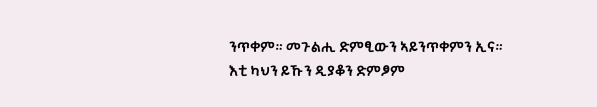ንጥቀም። መጉልሒ ድምፂውን ኣይንጥቀምን ኢና። እቲ ካህን ይኹን ዲያቆን ድምፆም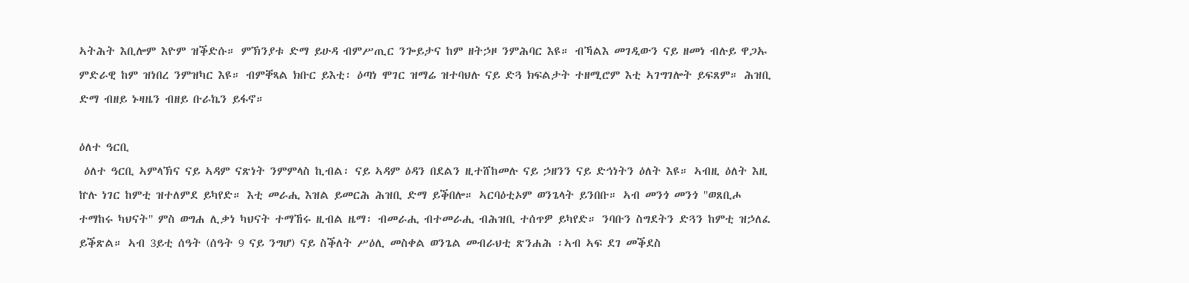ኣትሕት እቢሎም እዮም ዝቕድሱ። ምኽንያቱ ድማ ይሁዳ ብምሥጢር ንጐይታና ከም ዘትኃዞ ንምሕባር እዩ። ብኻልእ መገዲውን ናይ ዘመነ ብሉይ ዋጋኡ ምድራዊ ከም ዝነበረ ንምዝካር እዩ። ብምቐጻል ክቡር ይእቲ፡ ዕጣነ ሞገር ዝማሬ ዝተባህሉ ናይ ድጓ ክፍልታት ተዘሚሮም እቲ ኣገግገሎት ይፍጸም። ሕዝቢ ድማ ብዘይ ኑዛዜን ብዘይ ቡራኬን ይፋኖ።

ዕለተ ዓርቢ
 ዕለተ ዓርቢ ኣምላኽና ናይ ኣዳም ናጽነት ንምምላስ ኪብል፡ ናይ ኣዳም ዕዳን በደልን ዚተሸከመሉ ናይ ኃዘንን ናይ ድኅነትን ዕለት እዩ። ኣብዚ ዕለት እዚ ኵሉ ነገር ከምቲ ዝተለምደ ይካየድ። እቲ መራሒ እዝል ይመርሕ ሕዝቢ ድማ ይቕበሎ። ኣርባዕቲኦም ወንጌላት ይንበቡ። ኣብ መንጎ መንጎ "ወጸቢሖ ተማከሩ ካህናት" ምስ ወግሐ ሊቃነ ካህናት ተማኸሩ ዚብል ዜማ፡ ብመራሒ ብተመራሒ ብሕዝቢ ተሰጥዎ ይካየድ። ንባቡን ስግደትን ድጓን ከምቲ ዝኃለፈ ይቕጽል። ኣብ 3ይቲ ሰዓት (ሰዓት 9 ናይ ንግሆ) ናይ ስቕለት ሥዕሊ መስቀል ወንጌል መብራህቲ ጽንሐሕ ፡ኣብ ኣፍ ደገ መቕደስ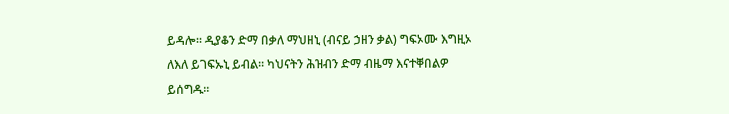ይዳሎ። ዲያቆን ድማ በቃለ ማህዘኒ (ብናይ ኃዘን ቃል) ግፍኦሙ እግዚኦ ለእለ ይገፍኡኒ ይብል። ካህናትን ሕዝብን ድማ ብዜማ እናተቐበልዎ ይሰግዱ።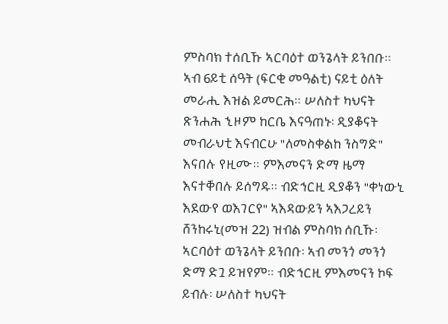ምስባክ ተሰቢኹ ኣርባዕተ ወንጌላት ይንበቡ። ኣብ 6ይቲ ሰዓት (ፍርቂ መዓልቲ) ናይቲ ዕለት መራሒ እዝል ይመርሕ። ሠለስተ ካህናት ጽንሐሕ ኂዞም ከርቤ እናዓጠኑ፡ ዲያቆናት መብራህቲ እናብርሁ "ለመስቀልከ ንስግድ" እናበሉ የዚሙ። ምእመናን ድማ ዜማ እናተቐበሉ ይሰግዱ። ብድኅርዚ ዲያቆን "ቀነውኒ እደውየ ወእገርየ" ኣእዳውይን ኣእጋረይን ሸንከሩኒ(መዝ 22) ዝብል ምስባክ ሰቢኹ፡ ኣርባዕተ ወንጌላት ይንበቡ፡ ኣብ መንጎ መንጎ ድማ ድጓ ይዝየም። ብድኅርዚ ምእመናን ኮፍ ይብሉ፡ ሠለስተ ካህናት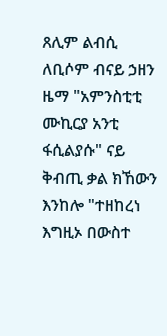ጸሊም ልብሲ ለቢሶም ብናይ ኃዘን ዜማ "አምንስቲቲ ሙኪርያ አንቲ ፋሲልያሱ" ናይ ቅብጢ ቃል ክኸውን እንከሎ "ተዘከረነ እግዚኦ በውስተ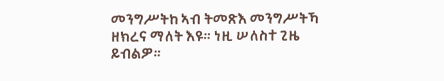መንግሥትከ ኣብ ትመጽእ መንግሥትኻ ዘክረና ማለት እዩ። ነዚ ሠለስተ ጊዜ ይብልዎ።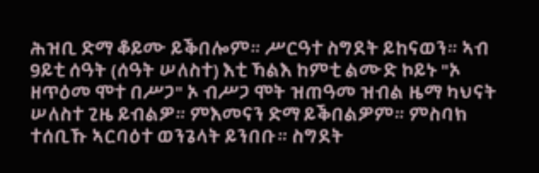ሕዝቢ ድማ ቆይሙ ይቕበሎም። ሥርዓተ ስግደት ይከናወን። ኣብ 9ይቲ ሰዓት (ሰዓት ሠለስተ) እቲ ኻልእ ከምቲ ልሙድ ኮይኑ "ኦ ዘጥዕመ ሞተ በሥጋ" ኦ ብሥጋ ሞት ዝጠዓመ ዝብል ዜማ ካህናት ሠለስተ ጊዜ ይብልዎ። ምእመናን ድማ ይቕበልዎም። ምስባክ ተሰቢኹ ኣርባዕተ ወንጌላት ይንበቡ። ስግደት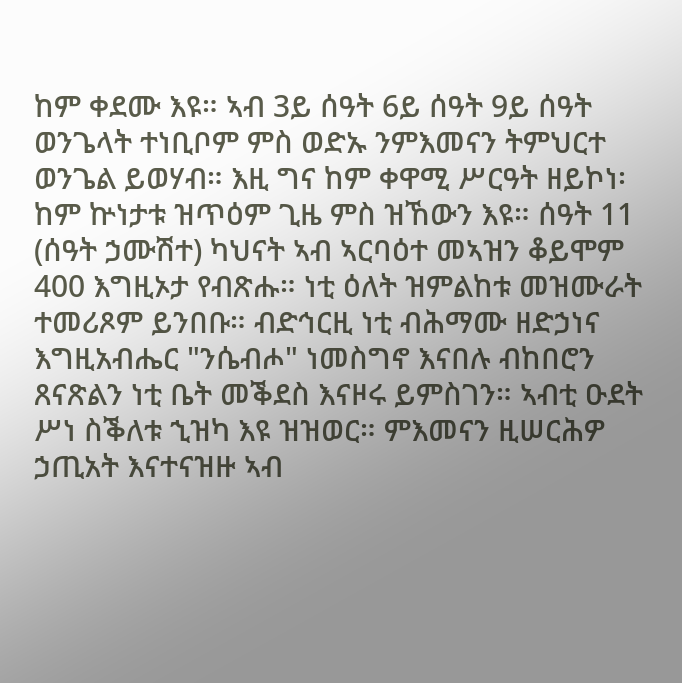ከም ቀደሙ እዩ። ኣብ 3ይ ሰዓት 6ይ ሰዓት 9ይ ሰዓት ወንጌላት ተነቢቦም ምስ ወድኡ ንምእመናን ትምህርተ ወንጌል ይወሃብ። እዚ ግና ከም ቀዋሚ ሥርዓት ዘይኮነ፡ ከም ኵነታቱ ዝጥዕም ጊዜ ምስ ዝኸውን እዩ። ሰዓት 11 (ሰዓት ኃሙሽተ) ካህናት ኣብ ኣርባዕተ መኣዝን ቆይሞም 400 እግዚኦታ የብጽሑ። ነቲ ዕለት ዝምልከቱ መዝሙራት ተመሪጾም ይንበቡ። ብድኅርዚ ነቲ ብሕማሙ ዘድኃነና እግዚአብሔር "ንሴብሖ" ነመስግኖ እናበሉ ብከበሮን ጸናጽልን ነቲ ቤት መቕደስ እናዞሩ ይምስገን። ኣብቲ ዑደት ሥነ ስቕለቱ ኂዝካ እዩ ዝዝወር። ምእመናን ዚሠርሕዎ ኃጢአት እናተናዝዙ ኣብ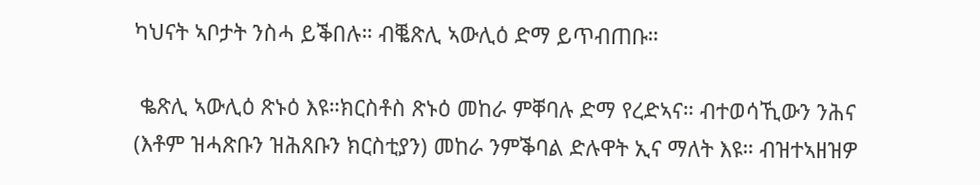ካህናት ኣቦታት ንስሓ ይቕበሉ። ብቘጽሊ ኣውሊዕ ድማ ይጥብጠቡ።

 ቈጽሊ ኣውሊዕ ጽኑዕ እዩ።ክርስቶስ ጽኑዕ መከራ ምቐባሉ ድማ የረድኣና። ብተወሳኺውን ንሕና (እቶም ዝሓጽቡን ዝሕጸቡን ክርስቲያን) መከራ ንምቕባል ድሉዋት ኢና ማለት እዩ። ብዝተኣዘዝዎ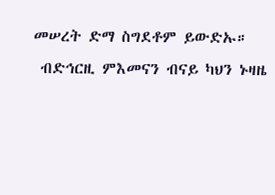መሠረት ድማ ስግደቶም ይውድኡ።
 ብድኅርዚ ምእመናን ብናይ ካህን ኑዛዜ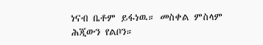ነናብ ቤቶም ይፋነዉ። መስቀል ምስላም ሕጂውን የልቦን።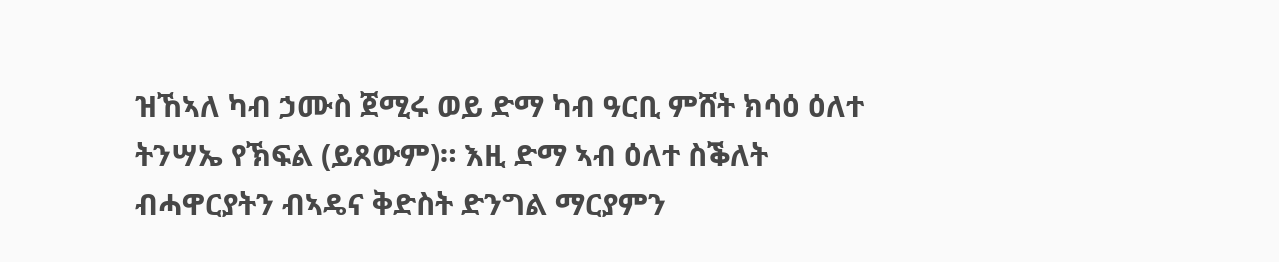ዝኸኣለ ካብ ኃሙስ ጀሚሩ ወይ ድማ ካብ ዓርቢ ምሸት ክሳዕ ዕለተ ትንሣኤ የኽፍል (ይጸውም)። እዚ ድማ ኣብ ዕለተ ስቕለት ብሓዋርያትን ብኣዴና ቅድስት ድንግል ማርያምን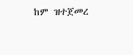ከም ዝተጀመረ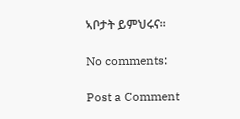ኣቦታት ይምህሩና።

No comments:

Post a Comment